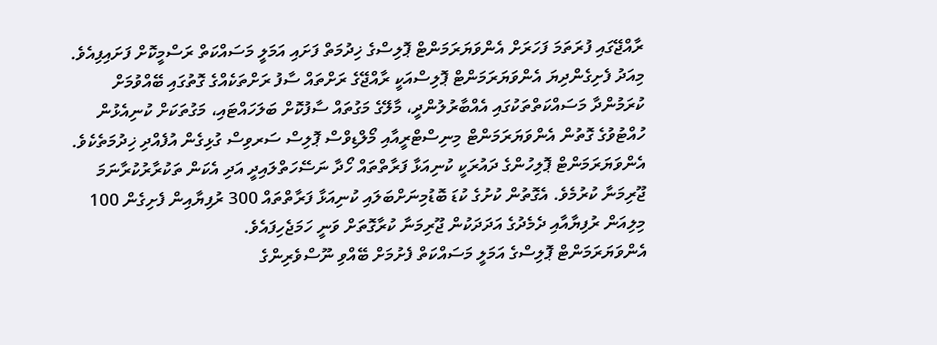ރާއްޖޭގައި ފުރަތަމަ ފަހަރަށް އެންވަޔަރަމަންޓް ޕޮލިސްގެ ޚިދުމަތް ފަށައި އަމަލީ މަސައްކަތް ރަސްމީކޮށް ފަށައިފިއެވެ. މިއަދު ފެށިގެންދިޔަ އެންވަޔަރަމަންޓް ޕޮލިސްއަކީ ރާއްޖޭގެ ރަށްތައް ސާފު ރަށްތަކެއްގެ ގޮތުގައި ބޭއްވުމަށް ކުރަމުންދާ މަސައްކަތްތަކުގައި އެއްބާރުލުންދީ، މާލޭގެ މަގުތައް ސާފުކޮށް ބަލަހައްޓައި، މަގުތަކަށް ކުނިއެޅުން ހުއްޓުވުގެ ގޮތުން އެންވަޔަރަމަންޓް މިނިސްޓްރީއާއި މޯލްޑިވްސް ޕޮލިސް ސަރވިސް ގުޅިގެން އުފެއްދި ޚިދުމަތެކެވެ.
އެންވަޔަރަމަންޓް ޕޮލިހުންގެ ދައުރަކީ ކުނިއަޅާ ފަރާތްތައް ހޯދާ ނަސޭހަތްލައިދީ އަދި އެކަން ތަކުރާރުކުރާނަމަ ޖޫރިމަނާ ކުރުމެވެ. އެގޮތުން ކުށުގެ ކުޑަ ބޮޑުމިނަށްބަލައި ކުނިއަޅާ ފަރާތްތައް 300 ރުފިޔާއިން ފެށިގެން 100 މިލިއަން ރުފިޔާއާއި ދެމެދުގެ އަދަދަކުން ޖޫރިމަނާ ކުރާގޮތަށް ވަނީ ހަމަޖެހިފައެވެ.
އެންވަޔަރަމަންޓް ޕޮލިސްގެ އަމަލީ މަސައްކަތް ފެށުމަށް ބޭއްވި ނޫސްވެރިންގެ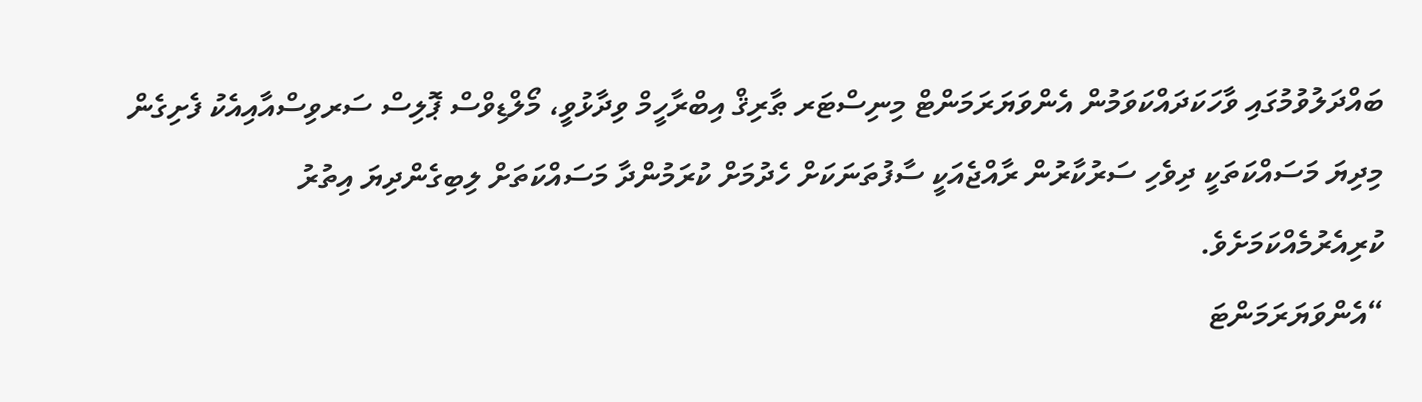ބައްދަލުވުމުގައި ވާހަކަދައްކަވަމުން އެންވަޔަރަމަންޓް މިނިސްޓަރ ޠާރިޤް އިބްރާހީމް ވިދާޅުވީ، މޯލްޑިވްސް ޕޮލިސް ސަރވިސްއާއިއެކު ފެށިގެން މިދިޔަ މަސައްކަތަކީ ދިވެހި ސަރުކާރުން ރާއްޖެއަކީ ސާފުތަނަކަށް ހެދުމަށް ކުރަމުންދާ މަސައްކަތަށް ލިބިގެންދިޔަ އިތުރު ކުރިއެރުމެއްކަމަށެވެ.
“އެންވަޔަރަމަންޓަ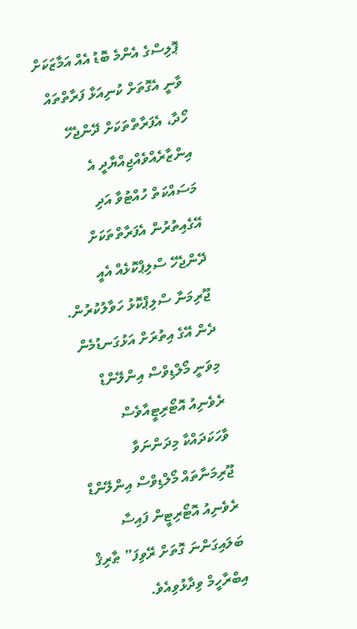ޕޮލިސްގެ އެންމެ ބޮޑު އެއް އަމާޒަކަށް ވާނީ އެގޮތަށް ކުނިއަޅާ ފަރާތްތައް ހޯދާ، އެފަރާތްތަކަށް ދޭންޖެހޭ އިންޒާރެއްވެއްޖިއްޔާދީ އެ މަސައްކަތް ހުއްޓުވާ އަދި އޭގެއިތުރުން އެފަރާތްތަކަށް ދޭންޖެހޭ ސްލިޕްކޮޅެއް އެއީ ޖޫރިމަނާ ސްލިޕްކޮޅު ހަވާލުކުރުން. ދެން އޭގެ އިތުރަށް އަޅުގަނޑުމެން މިވަނީ މޯލްޑިވްސް އިންލޭންޑް ރެވެނިއު އޮޓޯރިޓީއާވެސް ވާހަކަދައްކާ މިދަންނަވާ ޖޫރިމަނާތައް މޯލްޑިވްސް އިންލޭންޑް ރެވެނިއު އޮޓޯރިޓީން ފައިސާ ބަލައިގަންނަ ގޮތަށް ރޭވިފަ” ޠާރިޤް އިބްރާހީމް ވިދާޅުވިއެވެ.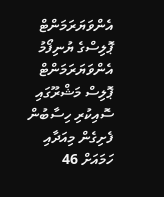އެންވަޔަރަމަންޓް ޕޮލިސްގެ ޔުނިފޯމު
އެންވަޔަރަމަންޓް ޕޮލިސް މަޝްރޫގައި ސޮއިކުރި ހިސާބުން ފެށިގެން މިއަދާއި ހަމައަށް 46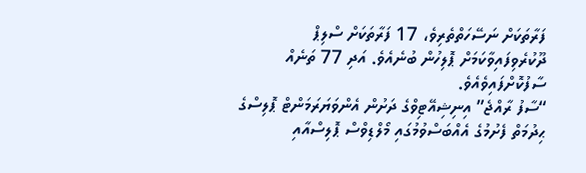ފަރާތަކަށް ނަސޭހަތްތެރިވެ، 17 ފަރާތަކަށް ސްލިޕް ދޫކުރެވިފައިވާކަމަށް ޕޮލިހުން ބުނެއެވެ. އަދި 77 ތަނެއް ސާފުކޮށްފައިވެއެވެ.
“ސާފު ރާއްޖެ” އިނިޝިއޭޓިވްގެ ދަށުން އެންވަޔަރަމަންޓް ޕޮލިސްގެ ޙިދުމަތް ފެށުމުގެ އެއްބަސްވުމުގައި މޯލްޑިވްސް ޕޮލިސްއާއި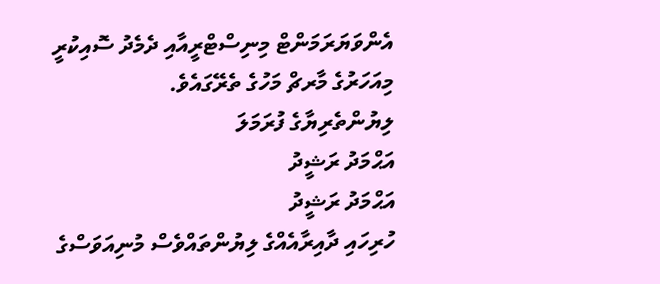އެންވަޔަރަމަންޓް މިނިސްޓްރީއާއި ދެމެދު ސޮއިކުރީ މިއަހަރުގެ މާރޗް މަހުގެ ތެރޭގައެވެ.
ލިޔުންތެރިޔާގެ ފުރަމަލަ
އަޙްމަދު ރަޝީދު
އަޙްމަދު ރަޝީދު
ހުރިހައި ދާއިރާއެއްގެ ލިޔުންތައްވެސް މުނިއަވަސްގެ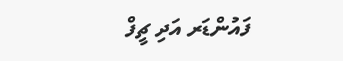ފައުންޑަރ އަދި ޗީފް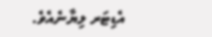އެޑިޓަރ ލިޔާނެއެވެ.